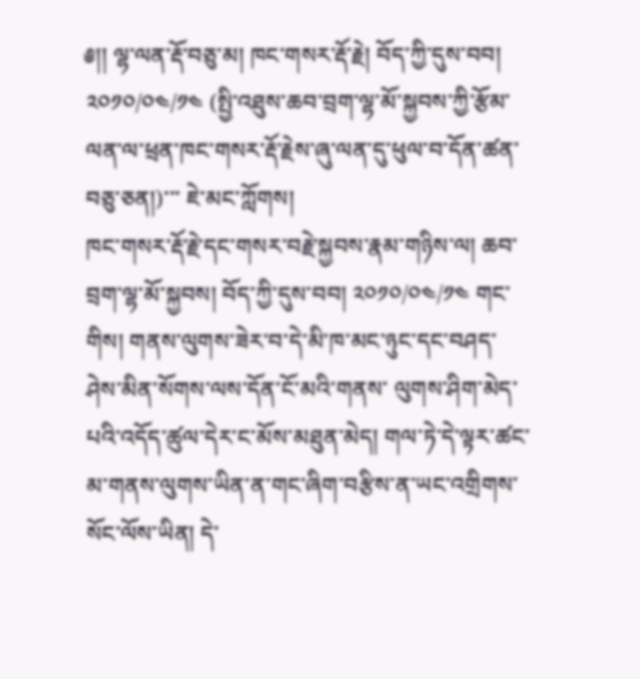༅།། ལྷ་ལན་རྡོ་བཅུ་མ། ཁང་གསར་རྡོ་རྗེ། བོད་ཀྱི་དུས་བབ། ༢༠༡༠/༠༤/༡༤ (སྤྱི་འཐུས་ཆབ་བྲག་ལྷ་མོ་སྐྱབས་ཀྱི་རྩོམ་ལན་ལ་ཕྲན་ཁང་གསར་རྡོ་རྗེས་ཞུ་ལན་དུ་ཕུལ་བ་དོན་ཚན་བཅུ་ཅན།)་་་ ཇེ་མང་ཀློགས།
ཁང་གསར་རྡོ་རྗེ་དང་གསར་བརྗེ་སྐྱབས་རྣམ་གཉིས་ལ། ཆབ་བྲག་ལྷ་མོ་སྐྱབས། བོད་ཀྱི་དུས་བབ། ༢༠༡༠/༠༤/༡༤ གང་གིས། གནས་ལུགས་ཟེར་བ་དེ་མི་ཁ་མང་ཉུང་དང་བཤད་ཤེས་མིན་སོགས་ལས་དོན་ངོ་མའི་གནས་ ལུགས་ཤིག་མེད་པའི་འདོད་ཚུལ་དེར་ང་མོས་མཐུན་མེད། གལ་ཏེ་དེ་ལྟར་ཚང་མ་གནས་ལུགས་ཡིན་ན་གང་ཞིག་བརྩིས་ན་ཡང་འགྲིགས་སོང་ལོས་ཡིན། དེ་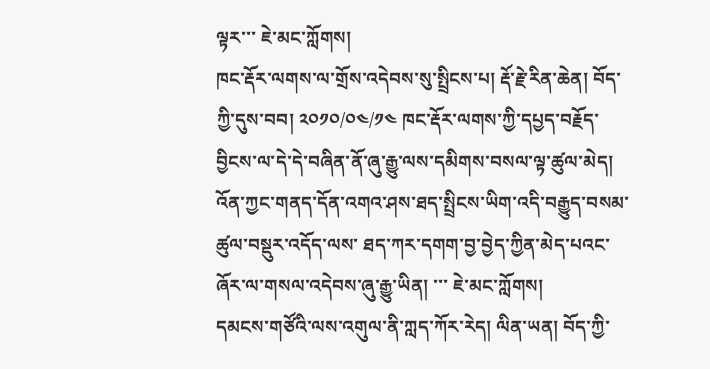ལྟར་་་ ཇེ་མང་ཀློགས།
ཁང་རྡོར་ལགས་ལ་གྲོས་འདེབས་སུ་སྤྲིངས་པ། རྡོ་རྗེ་རིན་ཆེན། བོད་ཀྱི་དུས་བབ། ༢༠༡༠/༠༤/༡༤ ཁང་རྡོར་ལགས་ཀྱི་དཔྱད་བརྗོད་བྱིངས་ལ་དེ་དེ་བཞིན་ནོ་ཞུ་རྒྱུ་ལས་དམིགས་བསལ་ལྟ་ཚུལ་མེད། འོན་ཀྱང་གནད་དོན་འགའ་ཤས་ཐད་སྤྲིངས་ཡིག་འདི་བརྒྱུད་བསམ་ཚུལ་བསྡུར་འདོད་ལས་ ཐད་ཀར་དགག་བྱ་བྱེད་ཀྱིན་མེད་པའང་ཞོར་ལ་གསལ་འདེབས་ཞུ་རྒྱུ་ཡིན། ་་་ ཇེ་མང་ཀློགས།
དམངས་གཙོའི་ལས་འགུལ་ནི་ཀླད་ཀོར་རེད། ལིན་ཡན། བོད་ཀྱི་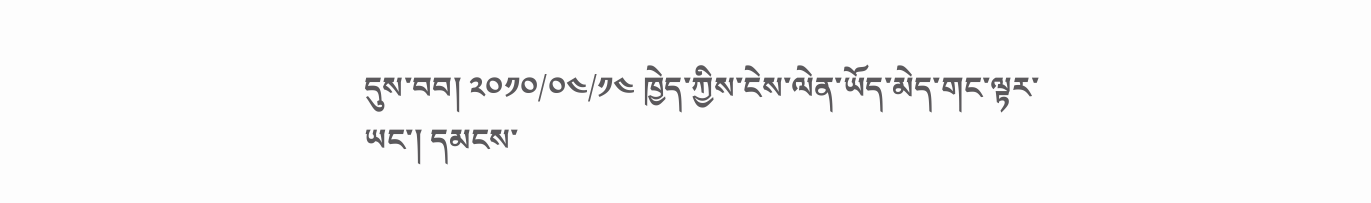དུས་བབ། ༢༠༡༠/༠༤/༡༤ ཁྱེད་ཀྱིས་ངེས་ལེན་ཡོད་མེད་གང་ལྟར་ཡང་། དམངས་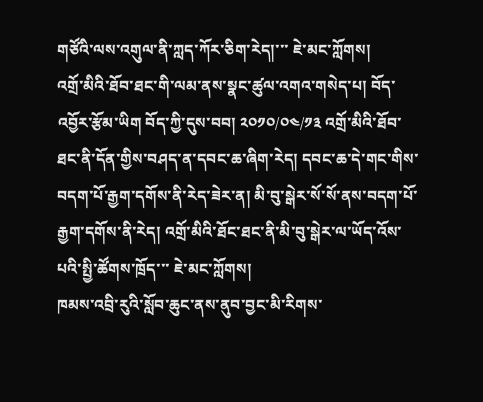གཙོའི་ལས་འགུལ་ནི་ཀླད་ཀོར་ཅིག་རེད།་་་ ཇེ་མང་ཀློགས།
འགྲོ་མིའི་ཐོབ་ཐང་གི་ལམ་ནས་སྣང་ཚུལ་འགའ་གསེད་པ། བོད་འབྱོར་རྩོམ་ཡིག བོད་ཀྱི་དུས་བབ། ༢༠༡༠/༠༤/༡༣ འགྲོ་མིའི་ཐོབ་ཐང་ནི་དོན་གྱིས་བཤད་ན་དབང་ཆ་ཞིག་རེད། དབང་ཆ་དེ་གང་གིས་བདག་པོ་རྒྱག་དགོས་ནི་རེད་ཟེར་ན། མི་བུ་སྒེར་སོ་སོ་ནས་བདག་པོ་རྒྱག་དགོས་ནི་རེད། འགྲོ་མིའི་ཐོང་ཐང་ནི་མི་བུ་སྒེར་ལ་ཡོད་འོས་པའི་སྤྱི་ཚོགས་ཁྲོད་་་ ཇེ་མང་ཀློགས།
ཁམས་འབྲི་རུའི་སློབ་ཆུང་ནས་ནུབ་བྱང་མི་རིགས་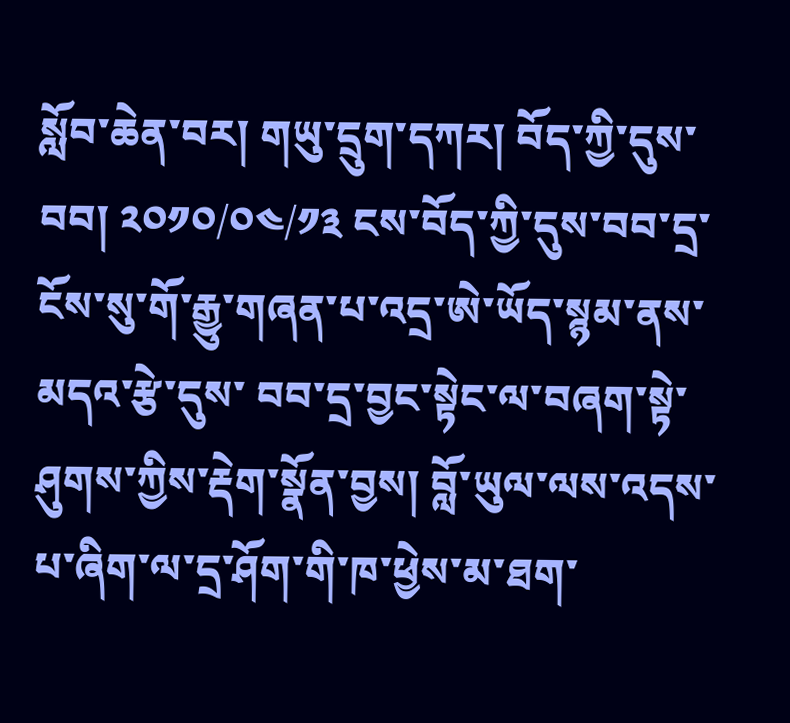སློབ་ཆེན་བར། གཡུ་དྲུག་དཀར། བོད་ཀྱི་དུས་བབ། ༢༠༡༠/༠༤/༡༣ ངས་བོད་ཀྱི་དུས་བབ་དྲ་ངོས་སུ་གོ་རྒྱུ་གཞན་པ་འདྲ་ཨེ་ཡོད་སྙམ་ནས་མདའ་རྩེ་དུས་ བབ་དྲ་བྱང་སྟེང་ལ་བཞག་སྟེ་ཤུགས་ཀྱིས་རྡེག་སྣོན་བྱས། བློ་ཡུལ་ལས་འདས་པ་ཞིག་ལ་དྲ་ཤོག་གི་ཁ་ཕྱེས་མ་ཐག་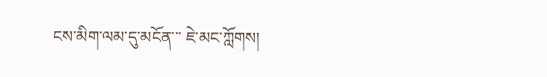ངས་མིག་ལམ་དུ་མངོན་་་ ཇེ་མང་ཀློགས།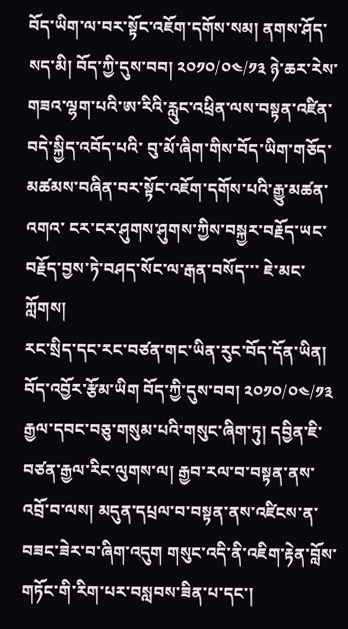བོད་ཡིག་ལ་བར་སྟོང་འཇོག་དགོས་སམ། ནགས་ཤོད་སད་མི། བོད་ཀྱི་དུས་བབ། ༢༠༡༠/༠༤/༡༣ ཉེ་ཆར་རེས་གཟའ་ལྷག་པའི་ཨ་རིའི་རླུང་འཕྲིན་ལས་བསྟན་འཛིན་བདེ་སྐྱིད་འབོད་པའི་ བུ་མོ་ཞིག་གིས་བོད་ཡིག་གཅོད་མཚམས་བཞིན་བར་སྟོང་འཇོག་དགོས་པའི་རྒྱུ་མཚན་འགའ་ ངར་ངར་ཤུགས་ཤུགས་ཀྱིས་བསྐྱར་བརྗོད་ཡང་བརྗོད་བྱས་ཏེ་བཤད་སོང་ལ་རྒན་བསོད་་་ ཇེ་མང་ཀློགས།
རང་སྲིད་དང་རང་བཙན་གང་ཡིན་རུང་བོད་དོན་ཡིན། བོད་འབྱོར་རྩོམ་ཡིག བོད་ཀྱི་དུས་བབ། ༢༠༡༠/༠༤/༡༣ རྒྱལ་དབང་བཅུ་གསུམ་པའི་གསུང་ཞིག་ཏུ། དབྱིན་ཇི་བཙན་རྒྱལ་རིང་ལུགས་ལ། རྒྱབ་རལ་བ་བསྟན་ནས་འབྲོ་བ་ལས། མདུན་དཔྲལ་བ་བསྟན་ནས་འཛིངས་ན་བཟང་ཟེར་བ་ཞིག་འདུག གསུང་འདི་ནི་འཇིག་རྟེན་བློས་གཏོང་གི་རིག་པར་བསླབས་ཟིན་པ་དང་།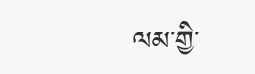ལམ་གྱི་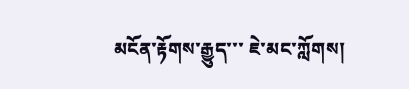མངོན་རྟོགས་རྒྱུད་་་ ཇེ་མང་ཀློགས།